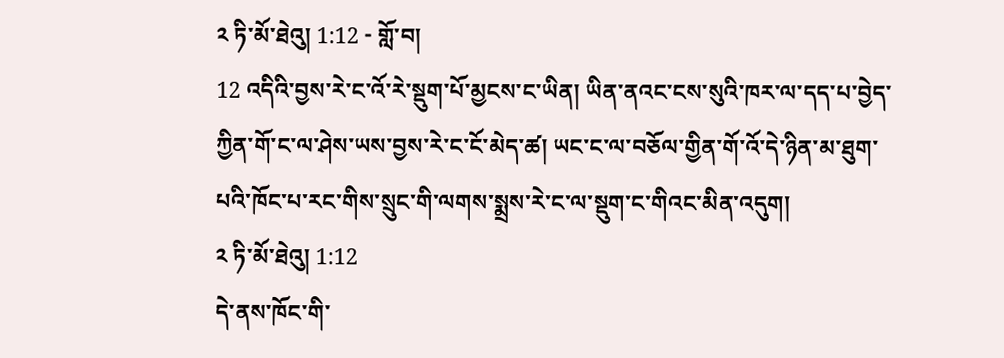༢ ཏི་མོ་ཐེའུ། 1:12 - གློ་བ།
12 འདིའི་བྱས་རེ་ང་འོ་རེ་སྡུག་པོ་མྱངས་ང་ཡིན། ཡིན་ནའང་ངས་སུའི་ཁར་ལ་དད་པ་བྱེད་ཀྱིན་གོ་ང་ལ་ཤེས་ཡས་བྱས་རེ་ང་ངོ་མེད་ཚ། ཡང་ང་ལ་བཅོལ་གྱིན་གོ་འོ་དེ་ཉིན་མ་ཐུག་པའི་ཁོང་པ་རང་གིས་སྲུང་གི་ལགས་སྨྲས་རེ་ང་ལ་སྡུག་ང་གིའང་མིན་འདུག།
༢ ཏི་མོ་ཐེའུ། 1:12
དེ་ནས་ཁོང་གི་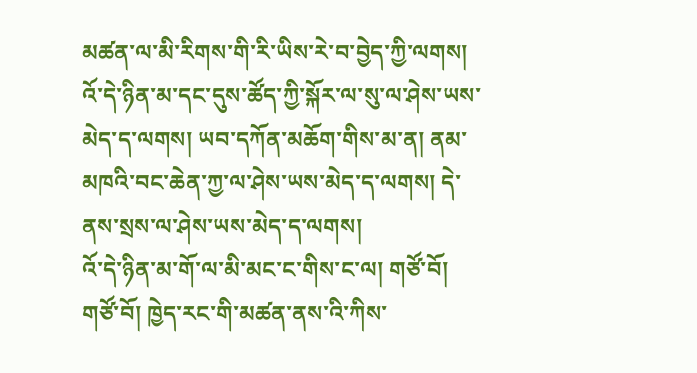མཚན་ལ་མི་རིགས་གི་རི་ཡིས་རེ་བ་བྱེད་ཀྱི་ལགས།
འོ་དེ་ཉིན་མ་དང་དུས་ཚོད་ཀྱི་སྐོར་ལ་སུ་ལ་ཤེས་ཡས་མེད་ད་ལགས། ཡབ་དཀོན་མཆོག་གིས་མ་ན། ནམ་མཁའི་བང་ཆེན་ཀྱ་ལ་ཤེས་ཡས་མེད་ད་ལགས། དེ་ནས་སྲས་ལ་ཤེས་ཡས་མེད་ད་ལགས།
འོ་དེ་ཉིན་མ་གོ་ལ་མི་མང་ང་གིས་ང་ལ། གཙོ་བོ། གཙོ་བོ། ཁྱེད་རང་གི་མཚན་ནས་འི་ཀིས་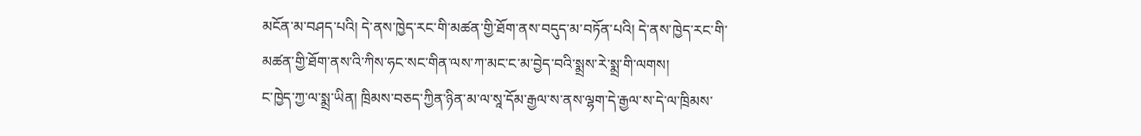མངོན་མ་བཤད་པའི། དེ་ནས་ཁྱེད་རང་གི་མཚན་གྱི་ཐོག་ནས་བདུད་མ་བཏོན་པའི། དེ་ནས་ཁྱེད་རང་གི་མཚན་གྱི་ཐོག་ནས་འི་ཀིས་ཧང་སང་གིན་ལས་ཀ་མང་ང་མ་བྱེད་བའི་སྨྲས་རེ་སྨྲ་གི་ལགས།
ང་ཁྱེད་ཀྱ་ལ་སྨྲ་ཡིན། ཁྲིམས་བཅད་ཀྱིན་ཉིན་མ་ལ་སཱ་དོམ་རྒྱལ་ས་ནས་ལྷག་དེ་རྒྱལ་ས་དེ་ལ་ཁྲིམས་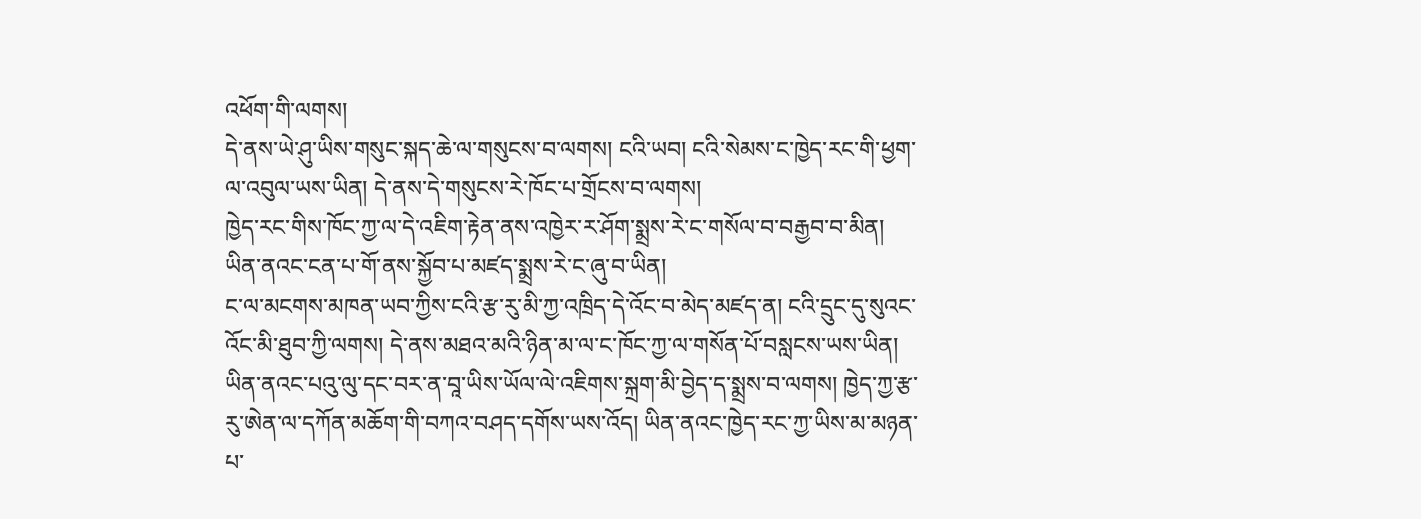འཕོག་གི་ལགས།
དེ་ནས་ཡེ་ཤུ་ཡིས་གསུང་སྐད་ཆེ་ལ་གསུངས་བ་ལགས། ངའི་ཡབ། ངའི་སེམས་ང་ཁྱེད་རང་གི་ཕྱག་ལ་འབུལ་ཡས་ཡིན། དེ་ནས་དེ་གསུངས་རེ་ཁོང་པ་གྲོངས་བ་ལགས།
ཁྱེད་རང་གིས་ཁོང་ཀྱ་ལ་དེ་འཇིག་རྟེན་ནས་འཁྱེར་ར་ཤོག་སྨྲས་རེ་ང་གསོལ་བ་བརྒྱབ་བ་མིན། ཡིན་ནའང་ངན་པ་གོ་ནས་སྐྱོབ་པ་མཛད་སྨྲས་རེ་ང་ཞུ་བ་ཡིན།
ང་ལ་མངགས་མཁན་ཡབ་ཀྱིས་ངའི་རྩ་རུ་མི་ཀྱ་འཁྲིད་དེ་འོང་བ་མེད་མཛད་ན། ངའི་དྲུང་དུ་སུའང་འོང་མི་ཐུབ་ཀྱི་ལགས། དེ་ནས་མཐའ་མའི་ཉིན་མ་ལ་ང་ཁོང་ཀྱ་ལ་གསོན་པོ་བསླངས་ཡས་ཡིན།
ཡིན་ནའང་པའུ་ལུ་དང་བར་ན་བཱ་ཡིས་ཡོལ་ལེ་འཇིགས་སྐྲག་མི་བྱེད་ད་སྨྲས་བ་ལགས། ཁྱེད་ཀྱ་རྩ་རུ་ཨེན་ལ་དཀོན་མཆོག་གི་བཀའ་བཤད་དགོས་ཡས་འོད། ཡིན་ནའང་ཁྱེད་རང་ཀྱ་ཡིས་མ་མཉན་པ་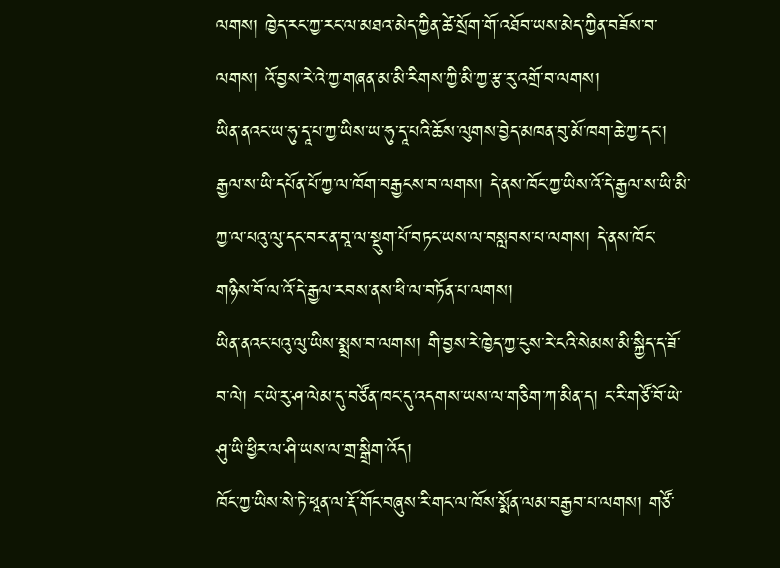ལགས། ཁྱེད་རང་ཀྱ་རང་ལ་མཐའ་མེད་ཀྱིན་ཚེ་སྲོག་གོ་འཐོབ་ཡས་མེད་ཀྱིན་བཟོས་བ་ལགས། འོ་བྱས་རེ་འེ་ཀྱ་གཞན་མ་མི་རིགས་ཀྱི་མི་ཀྱ་རྩ་རུ་འགྲོ་བ་ལགས།
ཡིན་ནའང་ཡ་ཧུ་དཱ་པ་ཀྱ་ཡིས་ཡ་ཧུ་དཱ་པའི་ཆོས་ལུགས་བྱེད་མཁན་བུ་མོ་ཁག་ཆེ་ཀྱ་དང་། རྒྱལ་ས་ཡི་དཔོན་པོ་ཀྱ་ལ་ཁོག་བརྒྱངས་བ་ལགས། དེ་ནས་ཁོང་ཀྱ་ཡིས་འོ་དེ་རྒྱལ་ས་ཡི་མི་ཀྱ་ལ་པའུ་ལུ་དང་བར་ན་བཱ་ལ་སྡུག་པོ་བཏང་ཡས་ལ་བསླབས་པ་ལགས། དེ་ནས་ཁོང་གཉིས་བོ་ལ་འོ་དེ་རྒྱལ་རབས་ནས་ཕི་ལ་བཏོན་པ་ལགས།
ཡིན་ནའང་པའུ་ལུ་ཡིས་སྨྲས་བ་ལགས། གི་བྱས་རེ་ཁྱེད་ཀྱ་ངུས་རེ་ངའི་སེམས་མི་སྐྱིད་ད་ཟོ་བ་ལེ། ང་ཡེ་རུ་ཤ་ལེམ་དུ་བཙོན་ཁང་དུ་འདགས་ཡས་ལ་གཅིག་ཀ་མིན་ད། ང་རི་གཙོ་བོ་ཡེ་ཤུ་ཡི་ཕྱིར་ལ་ཤི་ཡས་ལ་གྲ་སྒྲིག་འོད།
ཁོང་ཀྱ་ཡིས་སེ་ཏེ་ཕཱན་ལ་རྡོ་གོང་བཞུས་རི་གང་ལ་ཁོས་སྨོན་ལམ་བརྒྱབ་པ་ལགས། གཙོ་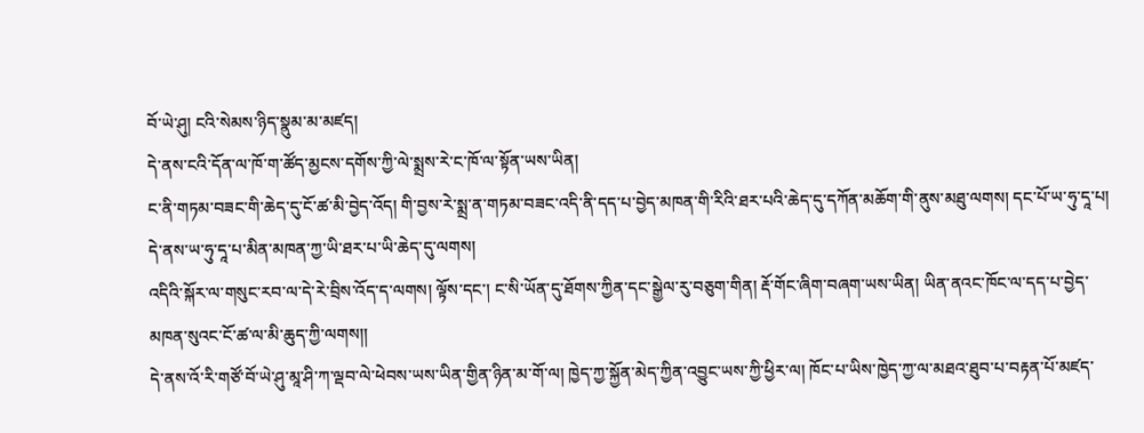བོ་ཡེ་ཤུ། ངའི་སེམས་ཉིད་སྣུམ་མ་མཛད།
དེ་ནས་ངའི་དོན་ལ་ཁོ་ག་ཚོད་མྱངས་དགོས་ཀྱི་ལེ་སྨྲས་རེ་ང་ཁོ་ལ་སྟོན་ཡས་ཡིན།
ང་ནི་གཏམ་བཟང་གི་ཆེད་དུ་ངོ་ཚ་མི་བྱེད་འོད། གི་བྱས་རེ་སྨྲ་ན་གཏམ་བཟང་འདི་ནི་དད་པ་བྱེད་མཁན་གི་རིའི་ཐར་པའི་ཆེད་དུ་དཀོན་མཆོག་གི་ནུས་མཐུ་ལགས། དང་པོ་ཡ་ཧུ་དཱ་པ། དེ་ནས་ཡ་ཧུ་དཱ་པ་མིན་མཁན་ཀྱ་ཡི་ཐར་པ་ཡི་ཆེད་དུ་ལགས།
འདིའི་སྐོར་ལ་གསུང་རབ་ལ་དེ་རེ་བྲིས་འོད་ད་ལགས། ལྟོས་དང་། ང་སི་ཡོན་དུ་ཐོགས་ཀྱིན་དང་སྒྱེལ་རུ་བཅུག་གིན། རྡོ་གོང་ཞིག་བཞག་ཡས་ཡིན། ཡིན་ནའང་ཁོང་ལ་དད་པ་བྱེད་མཁན་སུའང་ངོ་ཚ་ལ་མི་ཆུད་ཀྱི་ལགས།།
དེ་ནས་འོ་རི་གཙོ་བོ་ཡེ་ཤུ་མཱ་ཤི་ཀ་ལྡབ་ལེ་ཕེབས་ཡས་ཡིན་གྱིན་ཉིན་མ་གོ་ལ། ཁྱེད་ཀྱ་སྐྱོན་མེད་ཀྱིན་འབྱུང་ཡས་ཀྱི་ཕྱིར་ལ། ཁོང་པ་ཡིས་ཁྱེད་ཀྱ་ལ་མཐའ་ཐུབ་པ་བརྟན་པོ་མཛད་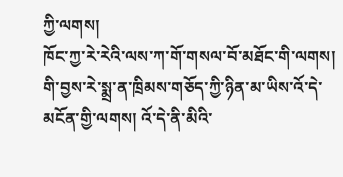ཀྱི་ལགས།
ཁོང་ཀྱ་རེ་རེའི་ལས་ཀ་གོ་གསལ་བོ་མཐོང་གི་ལགས། གི་བྱས་རེ་སྨྲ་ན་ཁྲིམས་གཅོད་ཀྱི་ཉིན་མ་ཡིས་འོ་དེ་མངོན་གྱི་ལགས། འོ་དེ་ནི་མིའི་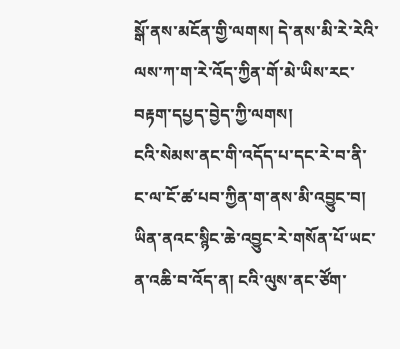སྒོ་ནས་མངོན་གྱི་ལགས། དེ་ནས་མི་རེ་རེའི་ལས་ཀ་ག་རེ་འོད་ཀྱིན་གོ་མེ་ཡིས་རང་བརྟག་དཔྱད་བྱེད་ཀྱི་ལགས།
ངའི་སེམས་ནང་གི་འདོད་པ་དང་རེ་བ་ནི་ང་ལ་ངོ་ཚ་པབ་ཀྱིན་ག་ནས་མི་འབྱུང་བ། ཡིན་ནའང་སྙིང་ཆེ་འབྱུང་རེ་གསོན་པོ་ཡང་ན་འཆི་བ་འོད་ན། ངའི་ལུས་ནང་ཙོག་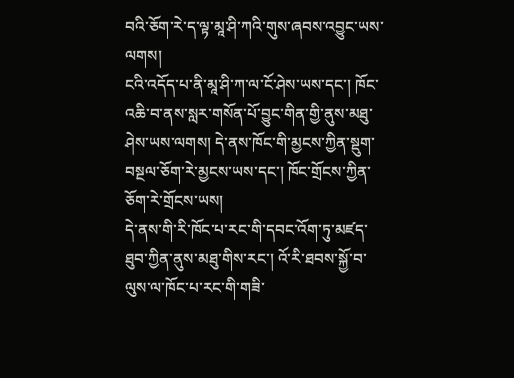བའི་ཅོག་རེ་ད་ལྟ་མཱ་ཤི་ཀའི་གུས་ཞབས་འབྱུང་ཡས་ལགས།
ངའི་འདོད་པ་ནི་མཱ་ཤི་ཀ་ལ་ངོ་ཤེས་ཡས་དང་། ཁོང་འཆི་བ་ནས་སླར་གསོན་པོ་བྱུང་གིན་གྱི་ནུས་མཐུ་ཤེས་ཡས་ལགས། དེ་ནས་ཁོང་གི་མྱངས་ཀྱིན་སྡུག་བསྔལ་ཅོག་རེ་མྱངས་ཡས་དང་། ཁོང་གྲོངས་ཀྱིན་ཅོག་རེ་གྲོངས་ཡས།
དེ་ནས་གི་རི་ཁོང་པ་རང་གི་དབང་འོག་ཏུ་མཛད་ཐུབ་ཀྱིན་ནུས་མཐུ་གིས་རང་། འོ་རི་ཐབས་སྐྱོ་བ་ལུས་ལ་ཁོང་པ་རང་གི་གཟི་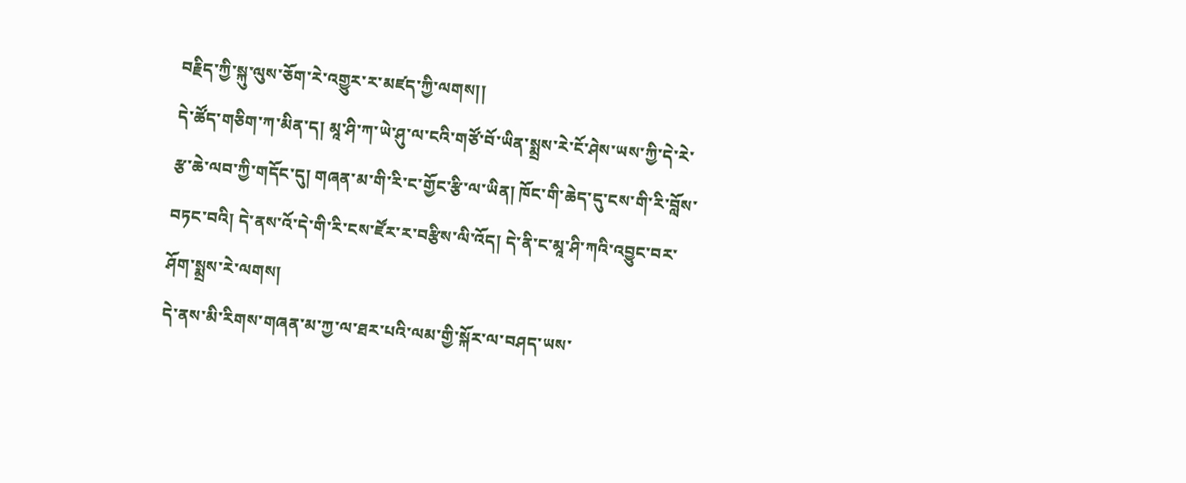བརྗིད་ཀྱི་སྐུ་ལུས་ཅོག་རེ་འགྱུར་ར་མཛད་ཀྱི་ལགས།།
དེ་ཚོད་གཅིག་ཀ་མིན་ད། མཱ་ཤི་ཀ་ཡེ་ཤུ་ལ་ངའི་གཙོ་བོ་ཡིན་སྨྲས་རེ་ངོ་ཤེས་ཡས་ཀྱི་དེ་རེ་རྩ་ཆེ་ལབ་ཀྱི་གདོང་དུ། གཞན་མ་གི་རི་ང་གྱོང་རྩི་ལ་ཡིན། ཁོང་གི་ཆེད་དུ་ངས་གི་རི་བློས་བཏང་བའི། དེ་ནས་འོ་དེ་གི་རི་ངས་ཛོར་ར་བརྩིས་ལི་འོད། དེ་ནི་ང་མཱ་ཤི་ཀའི་འབྱུང་བར་ཤོག་སྨྲས་རེ་ལགས།
དེ་ནས་མི་རིགས་གཞན་མ་ཀྱ་ལ་ཐར་པའི་ལམ་གྱི་སྐོར་ལ་བཤད་ཡས་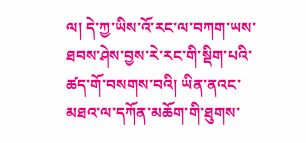ལ། དེ་ཀྱ་ཡིས་འོ་རང་ལ་བཀག་ཡས་ཐབས་ཤེས་བྱས་རེ་རང་གི་སྡིག་པའི་ཚད་གོ་བསགས་བའི། ཡིན་ནའང་མཐའ་ལ་དཀོན་མཆོག་གི་ཐུགས་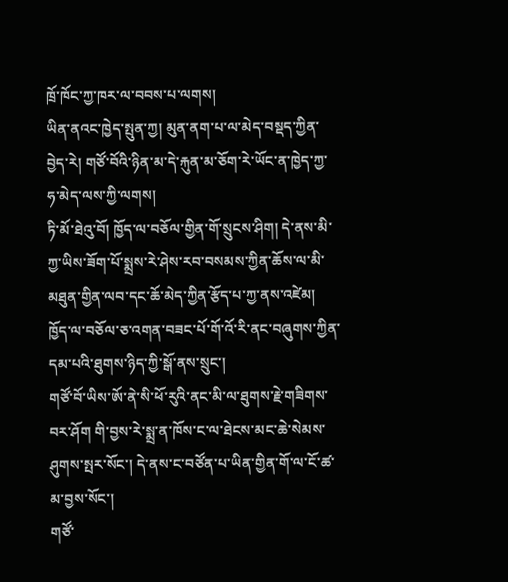ཁྲོ་ཁོང་ཀྱ་ཁར་ལ་བབས་པ་ལགས།
ཡིན་ནའང་ཁྱེད་སྤུན་ཀྱ། མུན་ནག་པ་ལ་མེད་བསྡད་ཀྱིན་བྱེད་རེ། གཙོ་བོའི་ཉིན་མ་དེ་རྐུན་མ་ཅོག་རེ་ཡོང་ན་ཁྱེད་ཀྱ་ཧ་མེད་ལས་ཀྱི་ལགས།
ཏི་མོ་ཐེའུ་བོ། ཁྱོད་ལ་བཅོལ་གྱིན་གོ་སྲུངས་ཤིག། དེ་ནས་མི་ཀྱ་ཡིས་ཟོག་པོ་སྨྲས་རེ་ཤེས་རབ་བསམས་ཀྱིན་ཆོས་ལ་མི་མཐུན་གྱིན་ལབ་དང་ཆོ་མེད་ཀྱིན་རྩོད་པ་ཀྱ་ནས་འཛེམ།
ཁྱོད་ལ་བཅོལ་ཅ་འགན་བཟང་པོ་གོ་འོ་རི་ནང་བཞུགས་ཀྱིན་དམ་པའི་ཐུགས་ཉིད་ཀྱི་སྒོ་ནས་སྲུང་།
གཙོ་བོ་ཡིས་ཨོ་ནེ་སི་ཕོ་རུའི་ནང་མི་ལ་ཐུགས་རྗེ་གཟིགས་བར་ཤོག གི་བྱས་རེ་སྨྲ་ན་ཁོས་ང་ལ་ཐེངས་མང་ཆེ་སེམས་ཤུགས་སྤར་སོང་། དེ་ནས་ང་བཙོན་པ་ཡིན་གྱིན་གོ་ལ་ངོ་ཚ་མ་བྱས་སོང་།
གཙོ་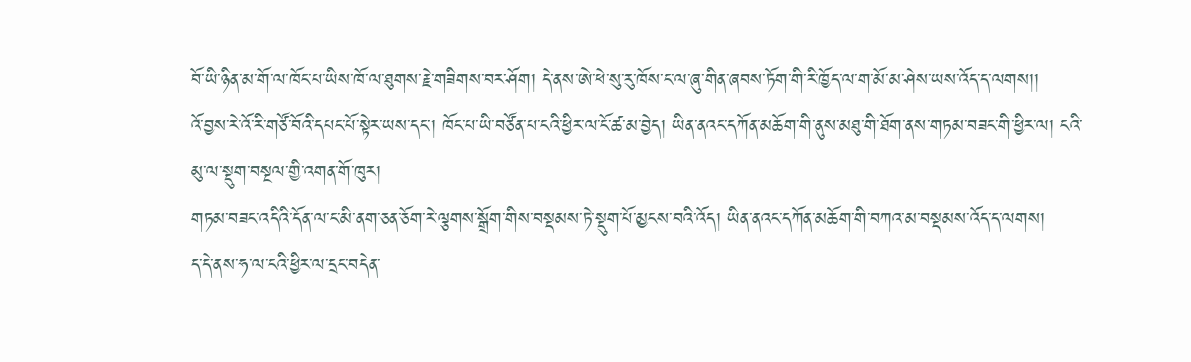བོ་ཡི་ཉིན་མ་གོ་ལ་ཁོང་པ་ཡིས་ཁོ་ལ་ཐུགས་རྗེ་གཟིགས་བར་ཤོག། དེ་ནས་ཨེ་ཕེ་སུ་རུ་ཁོས་ང་ལ་ཞུ་གིན་ཞབས་ཏོག་གི་རི་ཁྱོད་ལ་ག་མོ་མ་ཤེས་ཡས་འོད་ད་ལགས།།
འོ་བྱས་རེ་འོ་རི་གཙོ་བོའི་དཔང་པོ་སྟེར་ཡས་དང་། ཁོང་པ་ཡི་བཙོན་པ་ངའི་ཕྱིར་ལ་ངོ་ཚ་མ་བྱེད། ཡིན་ནའང་དཀོན་མཆོག་གི་ནུས་མཐུ་གི་ཐོག་ནས་གཏམ་བཟང་གི་ཕྱིར་ལ། ངའི་མུ་ལ་སྡུག་བསྔལ་གྱི་འགན་གོ་ཁུར།
གཏམ་བཟང་འདིའི་དོན་ལ་ང་མི་ནག་ཅན་ཅོག་རེ་ལྕགས་སྒྲོག་གིས་བསྡམས་ཏེ་སྡུག་པོ་མྱངས་བའི་འོད། ཡིན་ནའང་དཀོན་མཆོག་གི་བཀའ་མ་བསྡམས་འོད་ད་ལགས།
ད་དེ་ནས་ཧ་ལ་ངའི་ཕྱིར་ལ་དྲང་བདེན་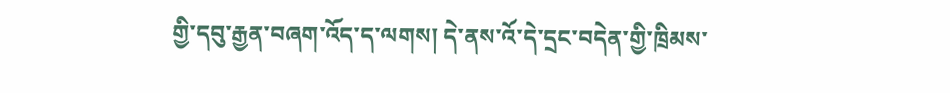གྱི་དབུ་རྒྱན་བཞག་འོད་ད་ལགས། དེ་ནས་འོ་དེ་དྲང་བདེན་གྱི་ཁྲིམས་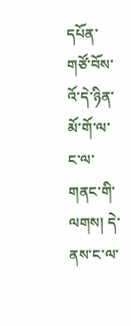དཔོན་གཙོ་བོས་འོ་དེ་ཉིན་མོ་གོ་ལ་ང་ལ་གནང་གི་ལགས། དེ་ནས་ང་ལ་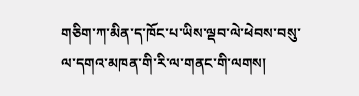གཅིག་ཀ་མིན་ད་ཁོང་པ་ཡིས་ལྡབ་ལེ་ཕེབས་བསུ་ལ་དགའ་མཁན་གི་རི་ལ་གནང་གི་ལགས།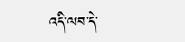འདི་ལབ་དེ་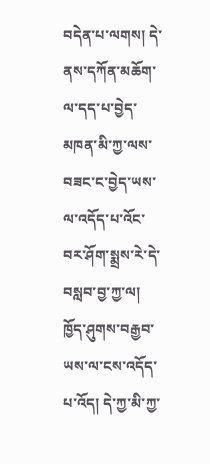བདེན་པ་ལགས། དེ་ནས་དཀོན་མཆོག་ལ་དད་པ་བྱེད་མཁན་མི་ཀྱ་ལས་བཟང་ང་བྱེད་ཡས་ལ་འདོད་པ་འོང་བར་ཤོག་སྨྲས་རེ་དེ་བསླབ་བྱ་ཀྱ་ལ། ཁྱོད་ཤུགས་བརྒྱབ་ཡས་ལ་ངས་འདོད་པ་འོད། དེ་ཀྱ་མི་ཀྱ་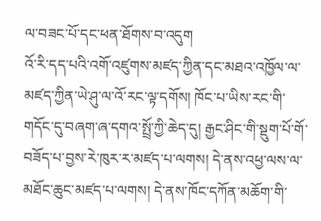ལ་བཟང་པོ་དང་ཕན་ཐོགས་བ་འདུག
འོ་རི་དད་པའི་འགོ་འཛུགས་མཛད་ཀྱིན་དང་མཐའ་འཁྱོལ་ལ་མཛད་ཀྱིན་ཡེ་ཤུ་ལ་འོ་རང་ལྟ་དགོས། ཁོང་པ་ཡིས་རང་གི་གདོང་དུ་བཞག་ཞ་དགའ་སྤྲོ་ཀྱི་ཆེད་དུ། རྒྱང་ཤིང་གི་སྡུག་པོ་གོ་བཟོད་པ་བྱས་རེ་ཁུར་ར་མཛད་པ་ལགས། དེ་ནས་འཕྱ་ལས་ལ་མཐོང་ཆུང་མཛད་པ་ལགས། དེ་ནས་ཁོང་དཀོན་མཆོག་གི་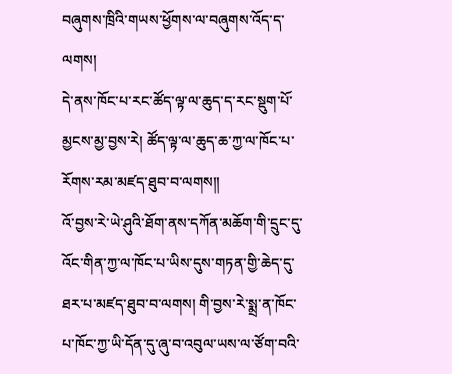བཞུགས་ཁྲིའི་གཡས་ཕྱོགས་ལ་བཞུགས་འོད་ད་ལགས།
དེ་ནས་ཁོང་པ་རང་ཚོད་ལྟ་ལ་ཆུད་ད་རང་སྡུག་པོ་མྱངས་མྱ་བྱས་རེ། ཚོད་ལྟ་ལ་ཆུད་ཆ་ཀྱ་ལ་ཁོང་པ་རོགས་རམ་མཛད་ཐུབ་བ་ལགས།།
འོ་བྱས་རེ་ཡེ་ཤུའི་ཐོག་ནས་དཀོན་མཆོག་གི་དྲུང་དུ་འོང་གིན་ཀྱ་ལ་ཁོང་པ་ཡིས་དུས་གཏན་གྱི་ཆེད་དུ་ཐར་པ་མཛད་ཐུབ་བ་ལགས། གི་བྱས་རེ་སྨྲ་ན་ཁོང་པ་ཁོང་ཀྱ་ཡི་དོན་དུ་ཞུ་བ་འབུལ་ཡས་ལ་ཙོག་བའི་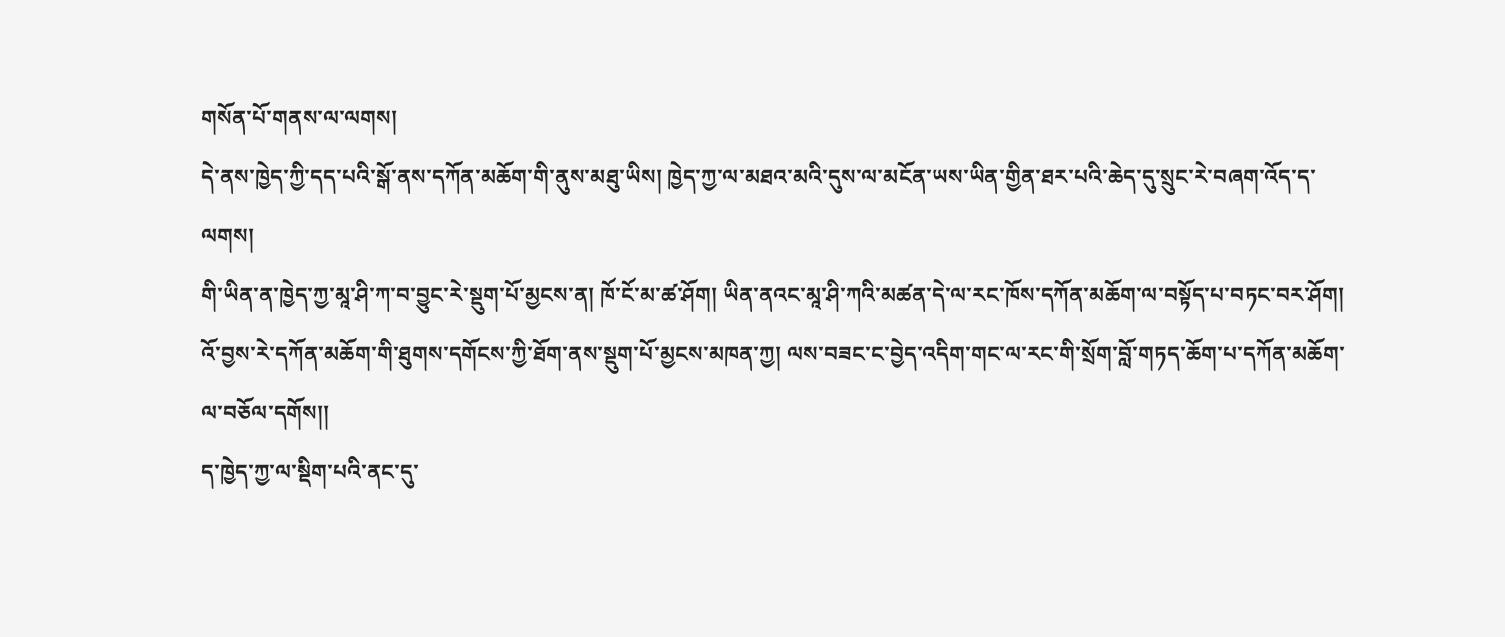གསོན་པོ་གནས་ལ་ལགས།
དེ་ནས་ཁྱེད་ཀྱི་དད་པའི་སྒོ་ནས་དཀོན་མཆོག་གི་ནུས་མཐུ་ཡིས། ཁྱེད་ཀྱ་ལ་མཐའ་མའི་དུས་ལ་མངོན་ཡས་ཡིན་གྱིན་ཐར་པའི་ཆེད་དུ་སྲུང་རེ་བཞག་འོད་ད་ལགས།
གི་ཡིན་ན་ཁྱེད་ཀྱ་མཱ་ཤི་ཀ་བ་བྱུང་རེ་སྡུག་པོ་མྱངས་ན། ཁོ་ངོ་མ་ཚ་ཤོག། ཡིན་ནའང་མཱ་ཤི་ཀའི་མཚན་དེ་ལ་རང་ཁོས་དཀོན་མཆོག་ལ་བསྟོད་པ་བཏང་བར་ཤོག།
འོ་བྱས་རེ་དཀོན་མཆོག་གི་ཐུགས་དགོངས་ཀྱི་ཐོག་ནས་སྡུག་པོ་མྱངས་མཁན་ཀྱ། ལས་བཟང་ང་བྱེད་འདིག་གང་ལ་རང་གི་སྲོག་བློ་གཏད་ཆོག་པ་དཀོན་མཆོག་ལ་བཅོལ་དགོས།།
ད་ཁྱེད་ཀྱ་ལ་སྡིག་པའི་ནང་དུ་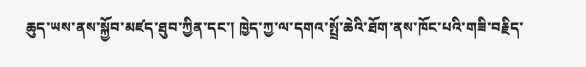ཆུད་ཡས་ནས་སྐྱོབ་མཛད་ཐུབ་ཀྱིན་དང་། ཁྱེད་ཀྱ་ལ་དགའ་སྤྲོ་ཆེའི་ཐོག་ནས་ཁོང་པའི་གཟི་བརྗིད་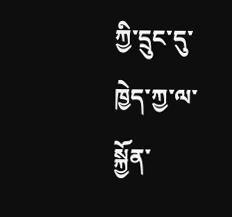ཀྱི་དྲུང་དུ་ཁྱེད་ཀྱ་ལ་སྐྱོན་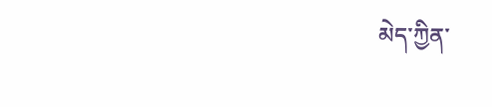མེད་ཀྱིན་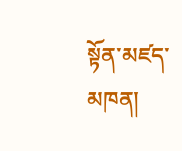སྟོན་མཛད་མཁན།